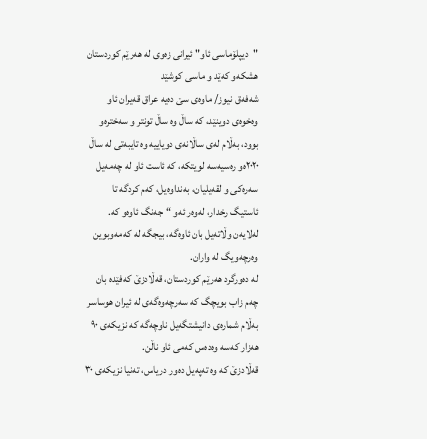"دیپلۆماسی ئاو" ئیرانی زەوی لە هەرێم کوردستان هشکەو کەێد و ماسی کوشێد
شەفەق نیوز/ ماوەی سێ دەیە عراق قەیران ئاو وەخوەی دوینێد، کە ساڵ وە ساڵ تونتر و سەخترەو بوود، بەڵام لەی ساڵانەی دویاییە وە تایبەتی لە ساڵ ٢٠٢٠ەو رەسیەسە لویتکە، کە ئاست ئاو لە چەمەیل سەرەکی و لقەیلیان، بەنداوەیل، کەم کردگە تا ئاستیگ رخدار، لەوەر ئەو “جەنگ ئاوەو کە. لەلایەن وڵاتەیل بان ئاوەگە، بیجگە لە کەمەوبوین وەرچەویگ لە واران.
لە دەورگرد هەرێم کوردستان، قەڵادزێ کەفێدە بان چەم زاب بویچگ کە سەرچەوەگەی لە ئیران هوساسر بەڵام شمارەی دانیشتگەیل ناوچەگە کە نزیکەی ٩٠ هەزار کەسە وەدەس کەمی ئاو ناڵن.
قەڵادزێ کە وە تەپەیل دەور دریاس، تەنیا نزیکەی ٣٠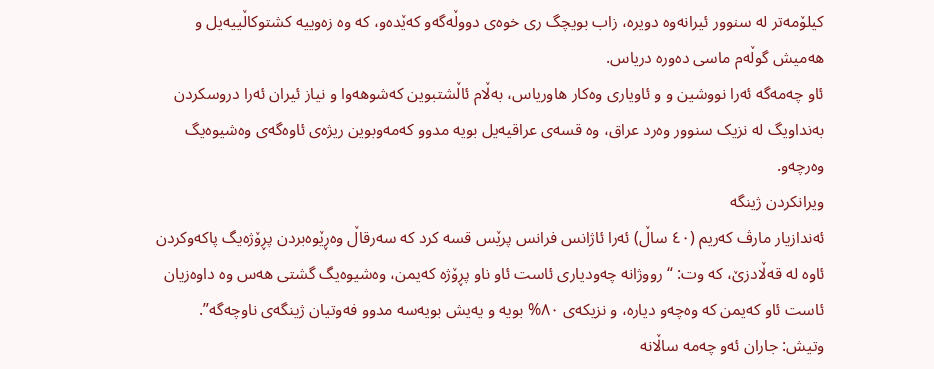کیلۆمەتر لە سنوور ئیرانەوە دویرە، زاب بویچگ ری خوەی دووڵەگەو کەێدەو، کە وە زەوییە کشتوکاڵییەیل و هەمیش گوڵەم ماسی دەورە دریاس.
ئاو چەمەگە ئەرا نووشین و و ئاویاری وەکار هاوریاس، بەڵام ئاڵشتبوین کەشوهەوا و نیاز ئیران ئەرا دروسکردن بەنداویگ لە نزیک سنوور وەرد عراق، وە قسەی عراقیەیل بویە مدوو کەمەوبوین ریژەی ئاوەگەی وەشیوەیگ وەرچەو.
ویرانکردن ژینگە
ئەندازیار مارڤ کەریم (٤٠ ساڵ) ئەرا ئاژانس فرانس پرێس قسە کرد کە سەرقاڵ وەڕێوەبردن پڕۆژەیگ پاکەوکردن ئاوە لە قەڵادزێ، کە وت: “رووژانە چەودیاری ئاست ئاو ناو پڕۆژە کەیمن، وەشیوەیگ گشتی هەس وە داوەزیان ئاست ئاو کەیمن کە وەچەو دیارە، و نزیکەی ٨٠% بویە و یەیش بویەسە مدوو فەوتیان ژینگەی ناوچەگە”.
وتیش: جاران ئەو چەمە ساڵانه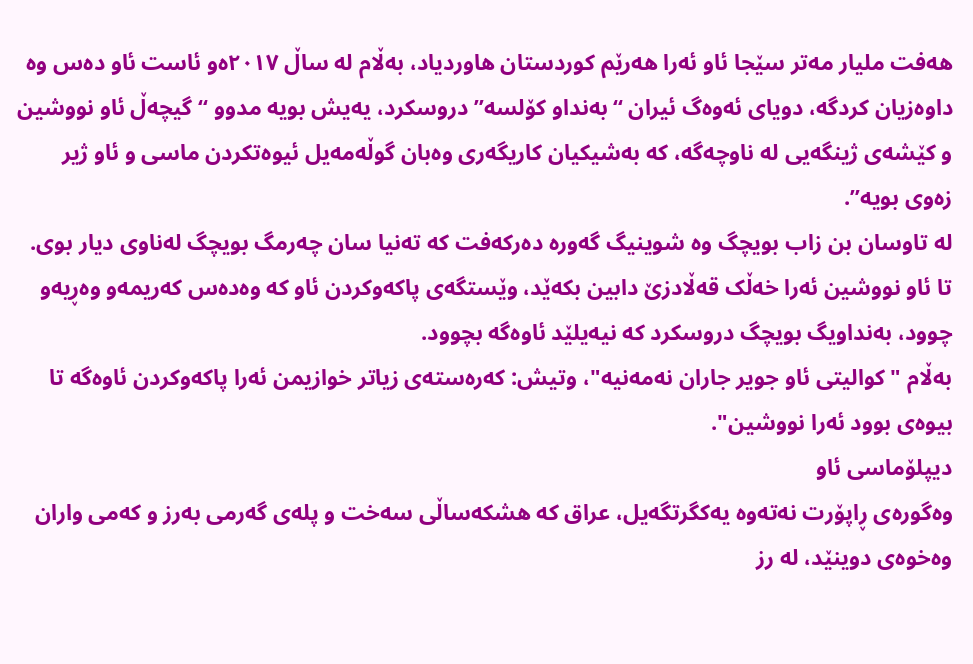هەفت ملیار مەتر سێجا ئاو ئەرا هەرێم کوردستان هاوردیاد، بەڵام لە ساڵ ٢٠١٧ەو ئاست ئاو دەس وە داوەزیان کردگە، دویای ئەوەگ ئیران “بەنداو کۆلسە” دروسکرد، یەیش بویە مدوو “گیچەڵ ئاو نووشین و کێشەی ژینگەیی لە ناوچەگە، کە بەشیکیان کاریگەری وەبان گوڵەمەیل ئیوەتکردن ماسی و ئاو ژیر زەوی بویە”.
لە تاوسان بن زاب بویچگ وە شوینیگ گەورە دەرکەفت کە تەنیا سان چەرمگ بویچگ لەناوی دیار بوی.
تا ئاو نووشین ئەرا خەڵک قەڵادزێ دابین بکەێد، وێستگەی پاکەوکردن ئاو کە وەدەس کەریمەو وەڕیەو چوود، بەنداویگ بویچگ دروسکرد کە نیەیلێد ئاوەگە بچوود.
بەڵام "کوالیتی ئاو جویر جاران نەمەنیە"، وتیش: کەرەستەی زیاتر خوازیمن ئەرا پاکەوکردن ئاوەگە تا بیوەی بوود ئەرا نووشین".
دیپلۆماسی ئاو
وەگورەی ڕاپۆرت نەتەوە یەکگرتگەیل، عراق کە هشکەساڵی سەخت و پلەی گەرمی بەرز و کەمی واران وەخوەی دوینێد، لە رز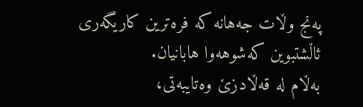پەنج وڵات جەهانە کە فرەترین کاریگەری ئاڵشتبوین کەشوهەوا هابانیان.
بەڵام لە قەڵادزێ وەتایبەتی،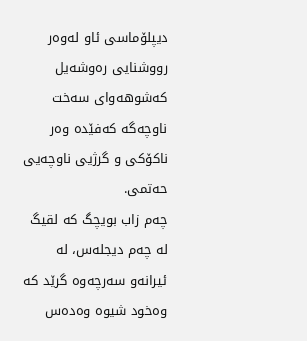دیپلۆماسی ئاو لەوەر رووشنایی رەوشەیل کەشوهەوای سەخت ناوچەگە کەفێدە وەر ناکۆکی و گرژیی ناوچەیی حەتمی.
چەم زاب بویچگ کە لقیگ لە چەم دیجلەس، لە ئیرانەو سەرچەوە گرێد کە وەخود شیوە وەدەس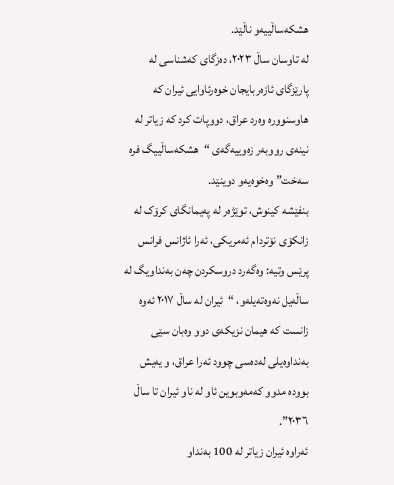هشکەساڵییەو ناڵێد.
لە تاوسان ساڵ ٢٠٢٣، دەزگای کەشناسی لە پارێزگای ئازەربایجان خوەرئاوایی ئیران کە هاوسنوورە وەرد عراق، دووپات کرد کە زیاتر لە نینەی رووبەر زەوییەگەی “هشکەساڵییگ فرە سەخت” وەخوەیەو دوینێد.
بنفێشە کینوش، توێژەر لە پەیمانگای کرۆک لە زانکۆی نۆتردام ئەمریکی، ئەرا ئاژانس فرانس پرێس وتیە: وەگەرد دروسکردن چەن بەنداویگ لە ساڵەیل نەوەتەیلەو، “ئیران لە ساڵ ٢٠١٧ ئەوە زانست کە هیمان نزیکەی دوو وەبان سێی بەنداوەیلی لەدەسی چوود ئەرا عراق، و یەیش بوودە مدوو کەمەوبوین ئاو لە ناو ئیران تا ساڵ ٢٠٣٦”.
ئەراوە ئیران زیاتر لە 100 بەنداو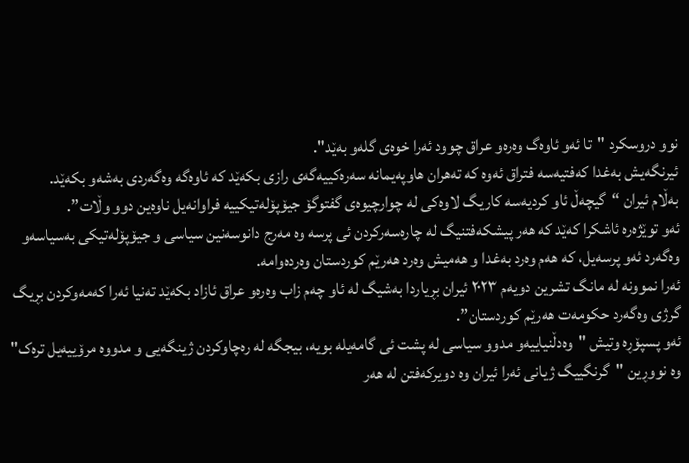نوو دروسکرد "تا ئەو ئاوەگ وەرەو عراق چوود ئەرا خوەی گلەو بەێد".
ئیرنگەیش بەغدا کەفتیەسە فتراق ئەوە کە تەهران هاوپەیمانە سەرەکییەگەی رازی بکەێد کە ئاوەگە وەگەردی بەشەو بکەێد.
بەڵام ئیران “گیچەڵ ئاو کردیەسە کاریگ لاوەکی لە چوارچیوەی گفتوگۆ جیۆپۆلەتیکییە فراوانەیل ناوەین دوو وڵات”.
ئەو توێژەرە ئاشکرا کەێد کە هەر پیشکەفتنیگ لە چارەسەرکردن ئی پرسە وە مەرج دانوسەنین سیاسی و جیۆپۆلەتیکی بەسیاسەو وەگەرد ئەو پرسەیل، کە هەم وەرد بەغدا و هەمیش وەرد هەرێم کوردستان وەردەوامە.
ئەرا نموونە لە مانگ تشرین دویەم ٢٠٢٣ ئیران بڕیاردا بەشیگ لە ئاو چەم زاب وەرەو عراق ئازاد بکەێد تەنیا ئەرا کەمەوکردن بڕیگ گرژی وەگەرد حکومەت هەرێم کوردستان”.
ئەو پسپۆڕە وتیش "وەدڵنیاییەو مدوو سیاسی لە پشت ئی گامەیلە بویە، بیجگە لە رەچاوکردن ژینگەیی و مدووە مرۆییەیل ترەک" وە نووڕین "گرنگییگ ژیانی ئەرا ئیران وە دویرکەفتن لە هەر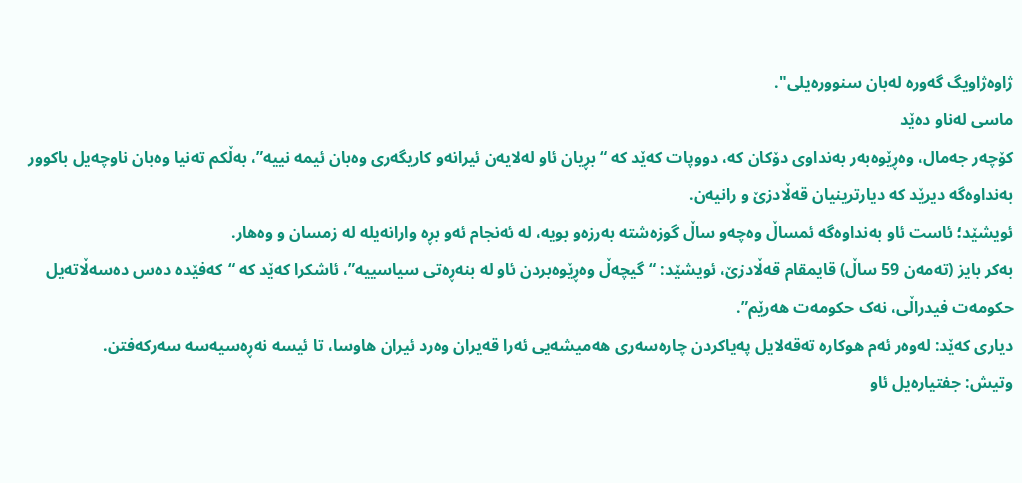ژاوەژاویگ گەورە لەبان سنوورەیلی".
ماسی لەناو دەێد
کۆچەر جەمال، وەڕێوەبەر بەنداوی دۆکان کە، دووپات کەێد کە “بڕیان ئاو لەلایەن ئیرانەو کاریگەری وەبان ئیمە نییە”، بەڵکم تەنیا وەبان ناوچەیل باکوور بەنداوەگە دیرێد کە دیارترینیان قەڵادزێ و رانیەن.
ئویشێد؛ ئاست ئاو بەنداوەگە ئمساڵ وەچەو ساڵ گوزەشتە بەرزەو بویە، لە ئەنجام ئەو بڕە وارانەیلە لە زمسان و وەهار.
بەکر بایز (تەمەن 59 ساڵ) قایمقام قەڵادزێ، ئویشێد: “گیچەڵ وەڕێوەبردن ئاو لە بنەڕەتی سیاسییە”، ئاشکرا کەێد کە “کەفێدە دەس دەسەڵاتەیل حکومەت فیدراڵی، نەک حکومەت هەرێم”.
دیاری کەێد: لەوەر ئەم هوکارە تەقەلایل پەیاکردن چارەسەری هەمیشەیی ئەرا قەیران وەرد ئیران هاوسا، تا ئیسە نەڕەسیەسە سەرکەفتن.
وتیش: جفتیارەیل ئاو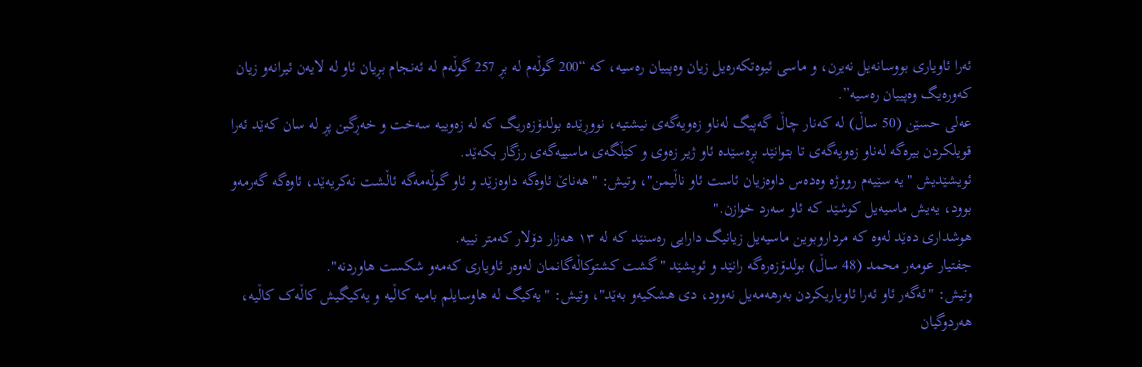ئەرا ئاویاری بووسانەیل نەیرن، و ماسی ئیوەتکەرەیل زیان وەپییان رەسیە، کە “200 گوڵەم لە بڕ 257 گوڵەم لە ئەنجام بڕیان ئاو لە لایەن ئیرانەو زیان کەورەیگ وەپییان رەسیە”.
عەلی حسێن (50 ساڵ) لە کەنار چاڵ گەپیگ لەناو زەویەگەی نیشتیە، نووڕێدە بولدۆزەریگ کە لە زەوییە سەخت و خەڕگین پڕ لە سان کەێد ئەرا قویلکردن بیرەگە لەناو زەویەگەی تا بتوانێد بڕەسێدە ئاو ژیر زەوی و کێڵگەی ماسییەگەی رزگار بکەێد.
ئویشێدیش "یە سێیەم رووژە وەدەس داوەزیان ئاست ئاو ناڵیمن"، وتیش: "هەناێ ئاوەگە داوەزێد و ئاو گوڵەمەگە ئاڵشت نەکریەێد، ئاوەگە گەرمەو بوود، یەیش ماسیەیل کوشێد کە ئاو سەرد خوازن."
هوشداری دەێد لەوە کە مرداروبوین ماسیەیل زیانیگ دارایی رەسنێد کە لە ١٣ هەزار دۆلار کەمتر نییە.
جفتیار عومەر محمد (48 ساڵ) بولدۆزەرەگە رانێد و ئویشێد "گشت کشتوکاڵەگانمان لەوەر ئاویاری کەمەو شکست هاوردنە".
وتیش: "ئەگەر ئاو ئەرا ئاویاریکردن بەرهەمەیل نەوود، دی هشکیەو بەێد"، وتیش: "یەکیگ لە هاوسایلم بامیە کاڵیە و یەکیگیش کاڵەک کاڵیە، هەردوگیان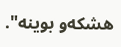هشکەو بوینە".